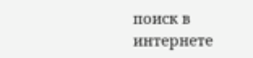поиск в интернете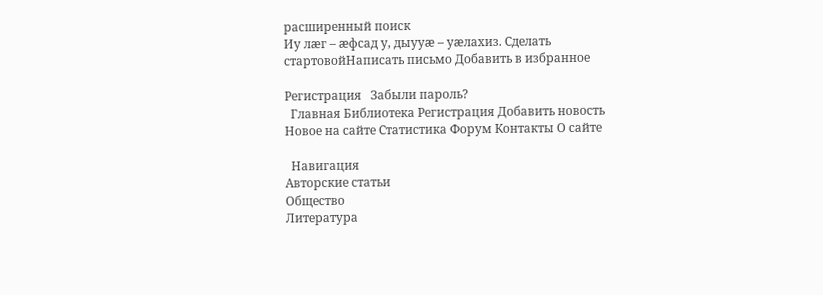расширенный поиск
Иу лæг – æфсад у, дыууæ – уæлахиз. Сделать стартовойНаписать письмо Добавить в избранное

Регистрация   Забыли пароль?
  Главная Библиотека Регистрация Добавить новость Новое на сайте Статистика Форум Контакты О сайте

  Навигация
Авторские статьи
Общество
Литература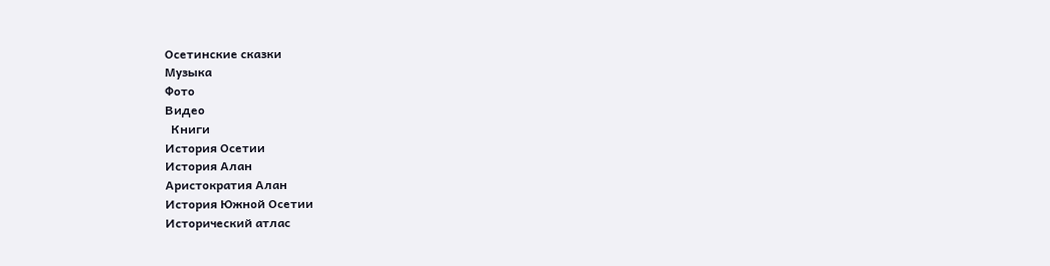Осетинские сказки
Музыка
Фото
Видео
  Книги
История Осетии
История Алан
Аристократия Алан
История Южной Осетии
Исторический атлас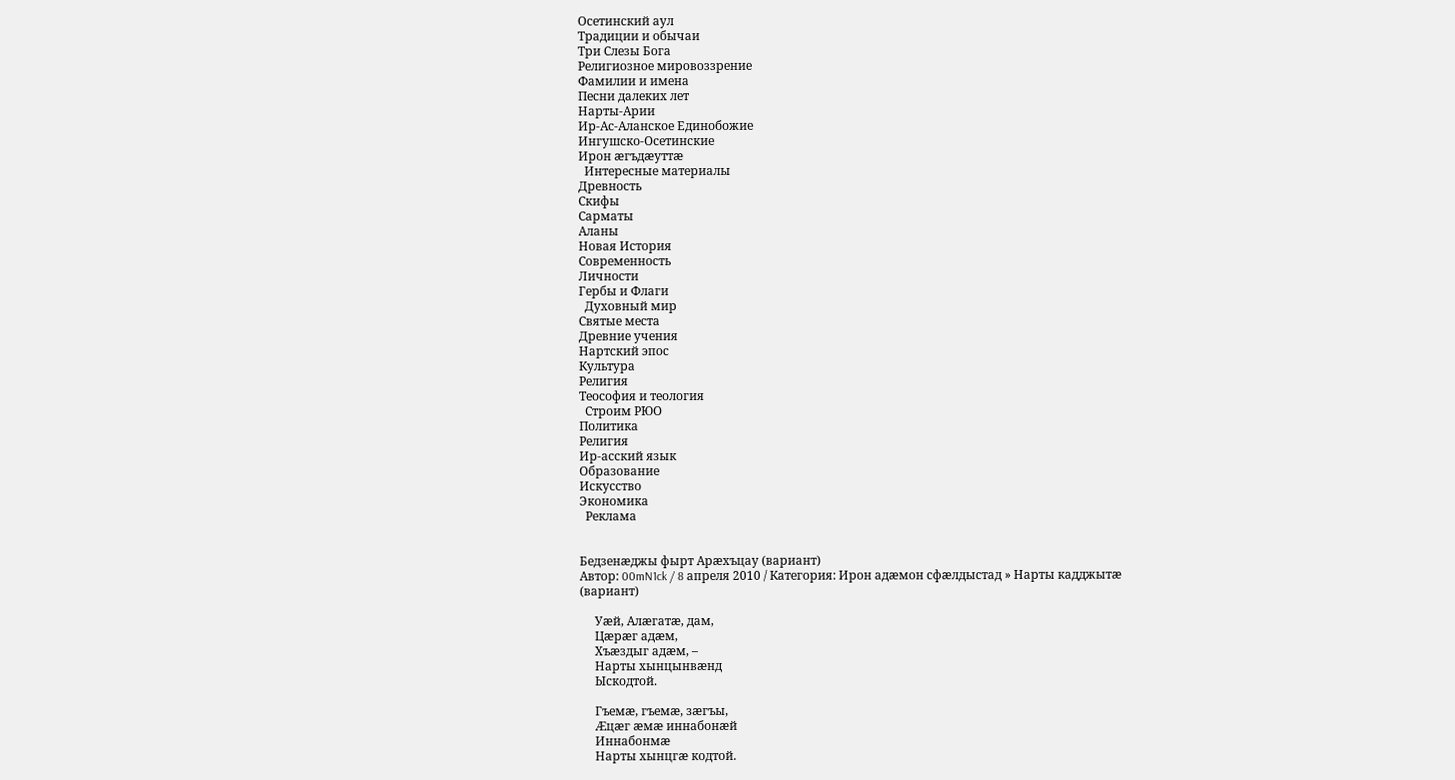Осетинский аул
Традиции и обычаи
Три Слезы Бога
Религиозное мировоззрение
Фамилии и имена
Песни далеких лет
Нарты-Арии
Ир-Ас-Аланское Единобожие
Ингушско-Осетинские
Ирон æгъдæуттæ
  Интересные материалы
Древность
Скифы
Сарматы
Аланы
Новая История
Современность
Личности
Гербы и Флаги
  Духовный мир
Святые места
Древние учения
Нартский эпос
Культура
Религия
Теософия и теология
  Строим РЮО
Политика
Религия
Ир-асский язык
Образование
Искусство
Экономика
  Реклама


Бедзенæджы фырт Арæхъцау (вариант)
Автор: 00mN1ck / 8 апреля 2010 / Категория: Ирон адæмон сфæлдыстад » Нарты кадджытæ
(вариант)

     Уæй, Алæгатæ, дам,
     Цæрæг адæм,
     Хъæздыг адæм, –
     Нарты хынцынвæнд
     Ыскодтой.

     Гъемæ, гъемæ, зæгъы,
     Æцæг æмæ иннабонæй
     Иннабонмæ
     Нарты хынцгæ кодтой.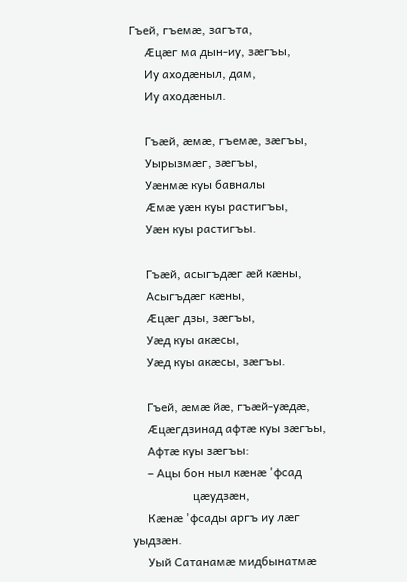Гъей, гъемæ, загъта,
     Æцæг ма дын-иу, зæгъы,
     Иу аходæныл, дам,
     Иу аходæныл.

     Гъæй, æмæ, гъемæ, зæгъы,
     Уырызмæг, зæгъы,
     Уæнмæ куы бавналы
     Æмæ уæн куы растигъы,
     Уæн куы растигъы.

     Гъæй, асыгъдæг æй кæны,
     Асыгъдæг кæны,
     Æцæг дзы, зæгъы,
     Уæд куы акæсы,
     Уæд куы акæсы, зæгъы.

     Гъей, æмæ йæ, гъæй-уæдæ,
     Æцæгдзинад афтæ куы зæгъы,
     Афтæ куы зæгъы:
     – Ацы бон ныл кæнæ 'фсад
                    цæудзæн,
     Кæнæ 'фсады аргъ иу лæг уыдзæн.
     Уый Сатанамæ мидбынатмæ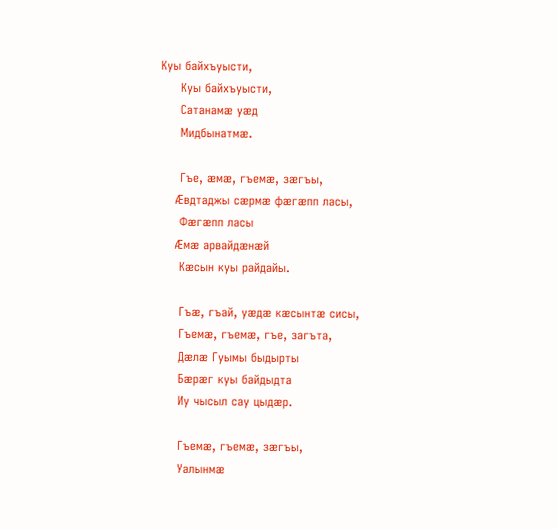Куы байхъуысти,
     Куы байхъуысти,
     Сатанамæ уæд
     Мидбынатмæ.

     Гъе, æмæ, гъемæ, зæгъы,
     Æвдтаджы сæрмæ фæгæпп ласы,
     Фæгæпп ласы
     Æмæ арвайдæнæй
     Кæсын куы райдайы.

     Гъæ, гъай, уæдæ кæсынтæ сисы,
     Гъемæ, гъемæ, гъе, загъта,
     Дæлæ Гуымы быдырты
     Бæрæг куы байдыдта
     Иу чысыл сау цыдæр.

     Гъемæ, гъемæ, зæгъы,
     Уалынмæ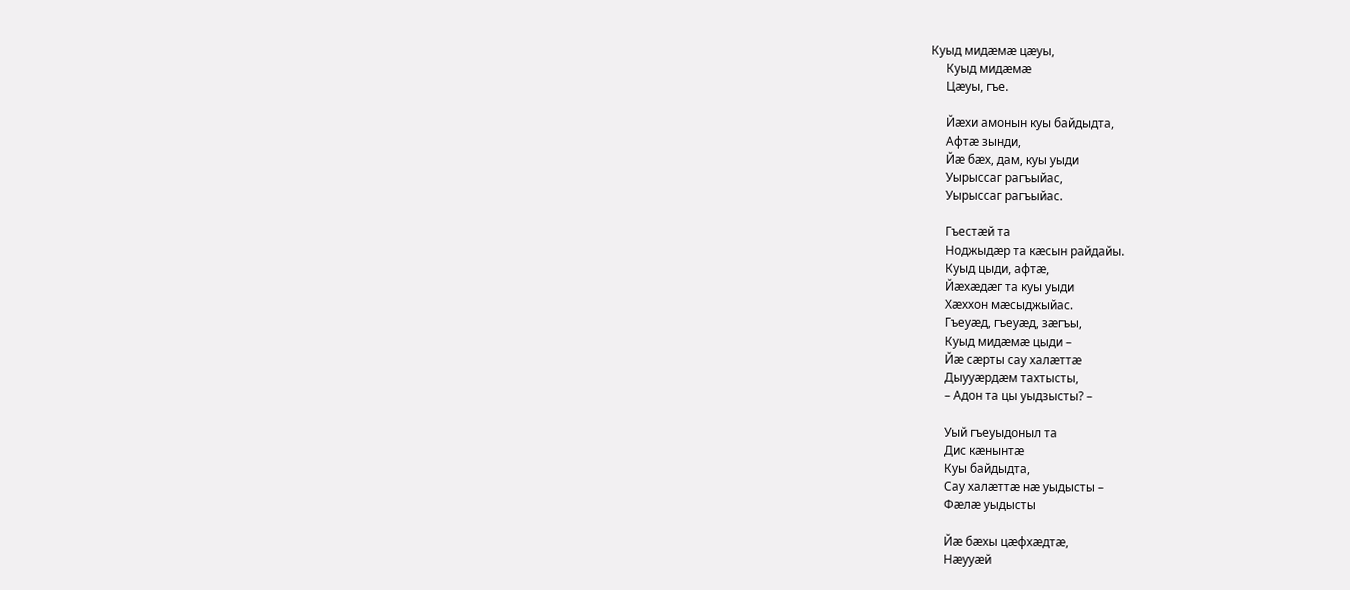Куыд мидæмæ цæуы,
     Куыд мидæмæ
     Цæуы, гъе.

     Йæхи амонын куы байдыдта,
     Афтæ зынди,
     Йæ бæх, дам, куы уыди
     Уырыссаг рагъыйас,
     Уырыссаг рагъыйас.

     Гъестæй та
     Ноджыдæр та кæсын райдайы.
     Куыд цыди, афтæ,
     Йæхæдæг та куы уыди
     Хæххон мæсыджыйас.
     Гъеуæд, гъеуæд, зæгъы,
     Куыд мидæмæ цыди –
     Йæ сæрты сау халæттæ
     Дыууæрдæм тахтысты,
     – Адон та цы уыдзысты? –

     Уый гъеуыдоныл та
     Дис кæнынтæ
     Куы байдыдта,
     Сау халæттæ нæ уыдысты –
     Фæлæ уыдысты

     Йæ бæхы цæфхæдтæ,
     Нæууæй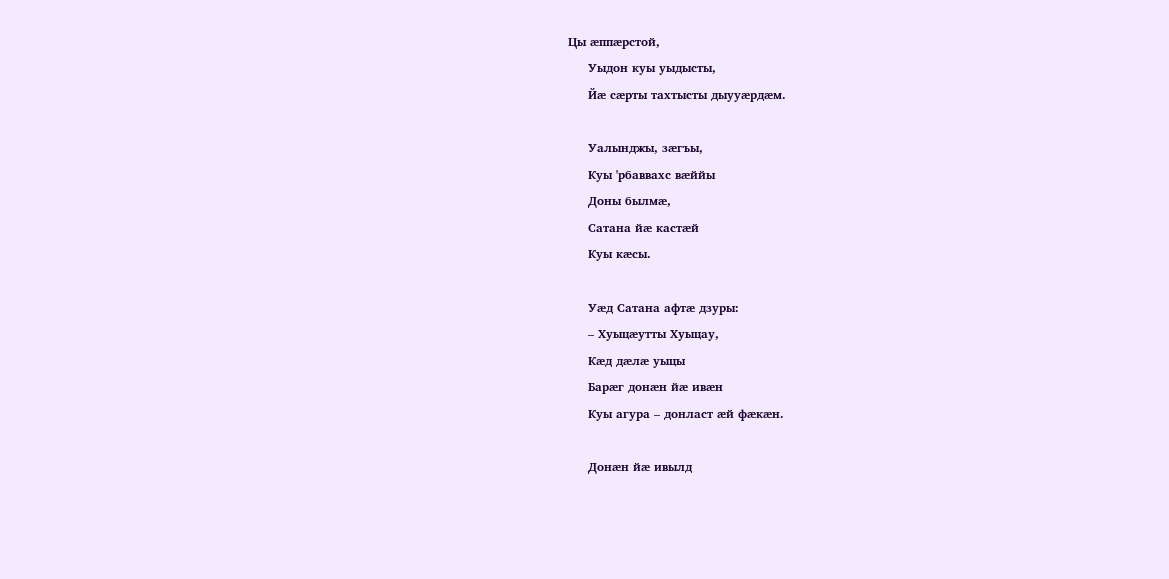Цы æппæрстой,
     Уыдон куы уыдысты,
     Йæ сæрты тахтысты дыууæрдæм.

     Уалынджы, зæгъы,
     Куы 'рбаввахс вæййы
     Доны былмæ,
     Сатана йæ кастæй
     Куы кæсы.

     Уæд Сатана афтæ дзуры:
     – Хуыцæутты Хуыцау,
     Кæд дæлæ уыцы
     Барæг донæн йæ ивæн
     Куы агура – донласт æй фæкæн.

     Донæн йæ ивылд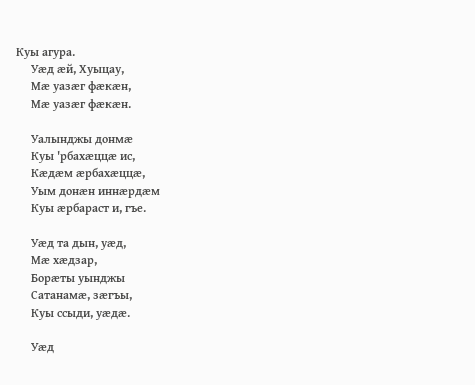Куы агура.
     Уæд æй, Хуыцау,
     Мæ уазæг фæкæн,
     Мæ уазæг фæкæн.

     Уалынджы донмæ
     Куы 'рбахæццæ ис,
     Кæдæм æрбахæццæ,
     Уым донæн иннæрдæм
     Куы æрбараст и, гъе.

     Уæд та дын, уæд,
     Мæ хæдзар,
     Борæты уынджы
     Сатанамæ, зæгъы,
     Куы ссыди, уæдæ.

     Уæд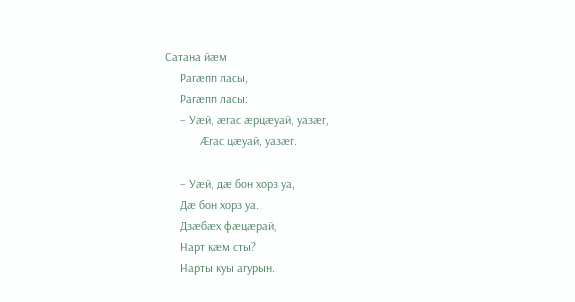Сатана йæм
     Рагæпп ласы,
     Рагæпп ласы:
     – Уæй, æгас æрцæуай, уазæг,
     Æгас цæуай, уазæг.

     – Уæй, дæ бон хорз уа,
     Дæ бон хорз уа.
     Дзæбæх фæцæрай,
     Нарт кæм сты?
     Нарты куы агурын.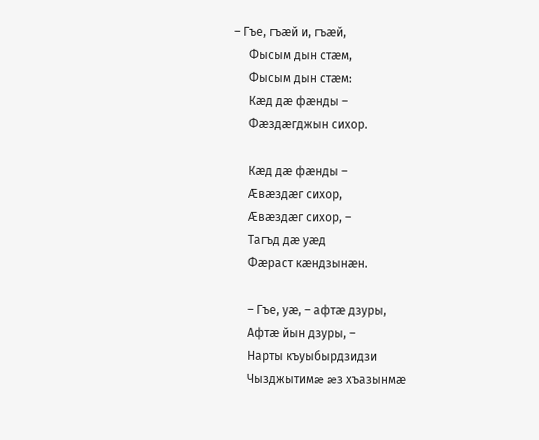– Гъе, гъæй и, гъæй,
     Фысым дын стæм,
     Фысым дын стæм:
     Кæд дæ фæнды –
     Фæздæгджын сихор.

     Кæд дæ фæнды –
     Æвæздæг сихор,
     Æвæздæг сихор, –
     Тагъд дæ уæд
     Фæраст кæндзынæн.

     – Гъе, уæ, – афтæ дзуры,
     Афтæ йын дзуры, –
     Нарты къуыбырдзидзи
     Чызджытимæ æз хъазынмæ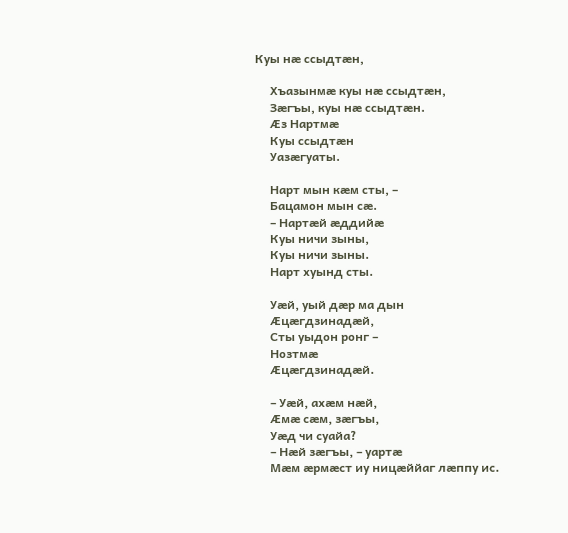Куы нæ ссыдтæн,

     Хъазынмæ куы нæ ссыдтæн,
     Зæгъы, куы нæ ссыдтæн.
     Æз Нартмæ
     Куы ссыдтæн
     Уазæгуаты.

     Нарт мын кæм сты, –
     Бацамон мын сæ.
     – Нартæй æддийæ
     Куы ничи зыны,
     Куы ничи зыны.
     Нарт хуынд сты.

     Уæй, уый дæр ма дын
     Æцæгдзинадæй,
     Сты уыдон ронг –
     Нозтмæ
     Æцæгдзинадæй.

     – Уæй, ахæм нæй,
     Æмæ сæм, зæгъы,
     Уæд чи суайа?
     – Нæй зæгъы, – уартæ
     Мæм æрмæст иу ницæййаг лæппу ис.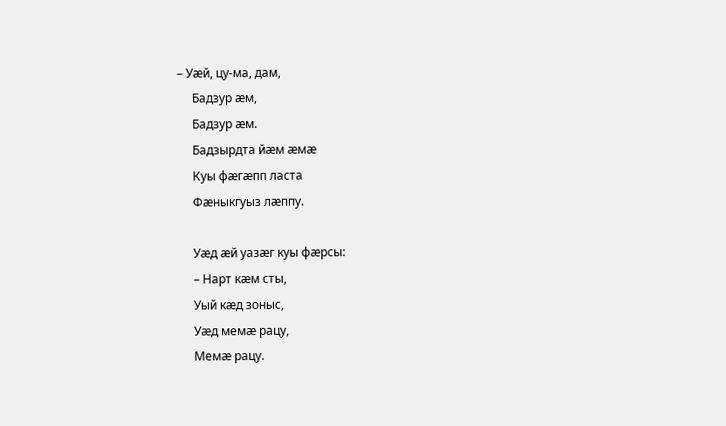– Уæй, цу-ма, дам,
     Бадзур æм,
     Бадзур æм.
     Бадзырдта йæм æмæ
     Куы фæгæпп ласта
     Фæныкгуыз лæппу.

     Уæд æй уазæг куы фæрсы:
     – Нарт кæм сты,
     Уый кæд зоныс,
     Уæд мемæ рацу,
     Мемæ рацу.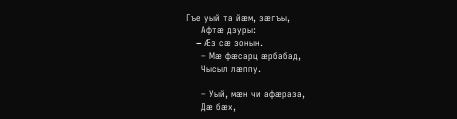Гъе уый та йæм, зæгъы,
     Афтæ дзуры:
     – Æз сæ зонын.
     – Мæ фæсарц æрбабад,
     Чысыл лæппу.

     – Уый, мæн чи афæраза,
     Дæ бæх,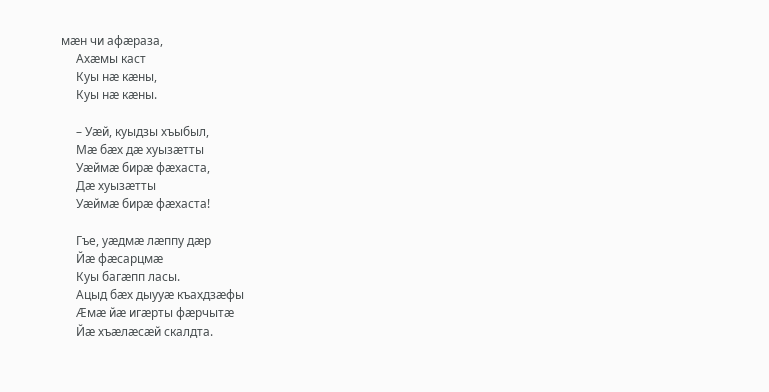мæн чи афæраза,
     Ахæмы каст
     Куы нæ кæны,
     Куы нæ кæны.

     – Уæй, куыдзы хъыбыл,
     Мæ бæх дæ хуызæтты
     Уæймæ бирæ фæхаста,
     Дæ хуызæтты
     Уæймæ бирæ фæхаста!

     Гъе, уæдмæ лæппу дæр
     Йæ фæсарцмæ
     Куы багæпп ласы.
     Ацыд бæх дыууæ къахдзæфы
     Æмæ йæ игæрты фæрчытæ
     Йæ хъæлæсæй скалдта.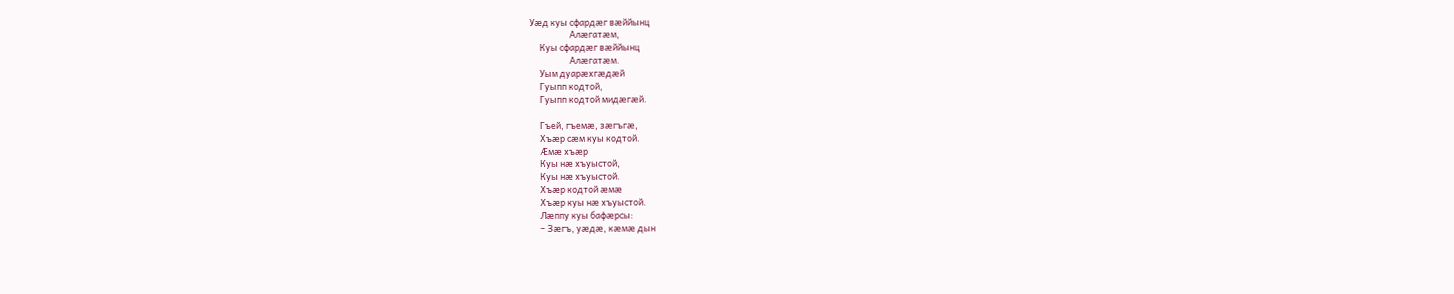Уæд куы сфардæг вæййынц
                    Алæгатæм,
     Куы сфардæг вæййынц
                    Алæгатæм.
     Уым дуарæхгæдæй
     Гуыпп кодтой,
     Гуыпп кодтой мидæгæй.

     Гъей, гъемæ, зæгъгæ,
     Хъæр сæм куы кодтой.
     Æмæ хъæр
     Куы нæ хъуыстой,
     Куы нæ хъуыстой.
     Хъæр кодтой æмæ
     Хъæр куы нæ хъуыстой.
     Лæппу куы бафæрсы:
     – Зæгъ, уæдæ, кæмæ дын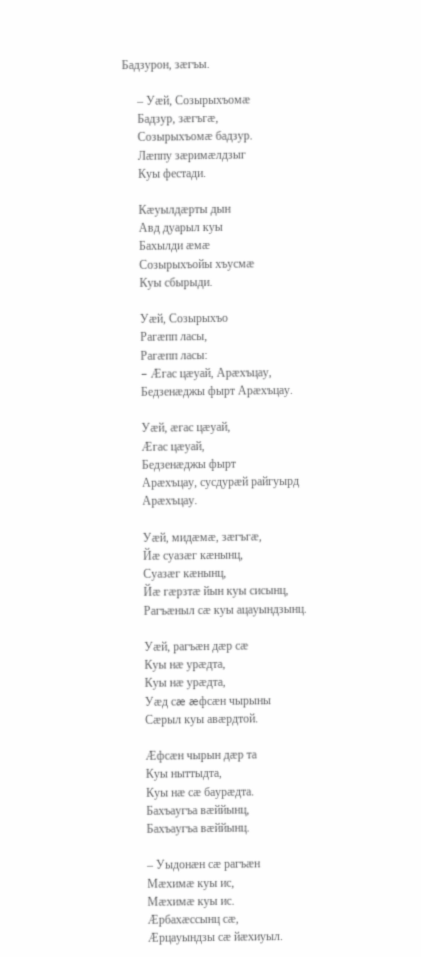Бадзурон, зæгъы.

     – Уæй, Созырыхъомæ
     Бадзур, зæгъгæ,
     Созырыхъомæ бадзур.
     Лæппу зæримæлдзыг
     Куы фестади.

     Кæуылдæрты дын
     Авд дуарыл куы
     Бахылди æмæ
     Созырыхъойы хъусмæ
     Куы сбырыди.

     Уæй, Созырыхъо
     Рагæпп ласы,
     Рагæпп ласы:
     – Æгас цæуай, Арæхъцау,
     Бедзенæджы фырт Арæхъцау.

     Уæй, æгас цæуай,
     Æгас цæуай,
     Бедзенæджы фырт
     Арæхъцау, сусдурæй райгуырд
     Арæхъцау.

     Уæй, мидæмæ, зæгъгæ,
     Йæ суазæг кæнынц,
     Суазæг кæнынц,
     Йæ гæрзтæ йын куы сисынц,
     Рагъæныл сæ куы ацауындзынц.

     Уæй, рагъæн дæр сæ
     Куы нæ урæдта,
     Куы нæ урæдта,
     Уæд сæ æфсæн чырыны
     Сæрыл куы авæрдтой.

     Æфсæн чырын дæр та
     Куы ныттыдта,
     Куы нæ сæ баурæдта.
     Бахъаугъа вæййынц,
     Бахъаугъа вæййынц.

     – Уыдонæн сæ рагъæн
     Мæхимæ куы ис,
     Мæхимæ куы ис.
     Æрбахæссынц сæ,
     Æрцауындзы сæ йæхиуыл.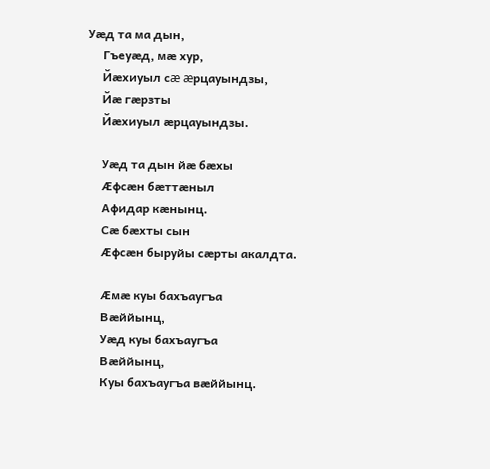Уæд та ма дын,
     Гъеуæд, мæ хур,
     Йæхиуыл сæ æрцауындзы,
     Йæ гæрзты
     Йæхиуыл æрцауындзы.

     Уæд та дын йæ бæхы
     Æфсæн бæттæныл
     Афидар кæнынц.
     Сæ бæхты сын
     Æфсæн быруйы сæрты акалдта.

     Æмæ куы бахъаугъа
     Вæййынц,
     Уæд куы бахъаугъа
     Вæййынц,
     Куы бахъаугъа вæййынц.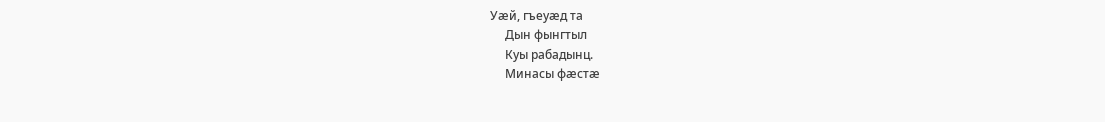Уæй, гъеуæд та
     Дын фынгтыл
     Куы рабадынц.
     Минасы фæстæ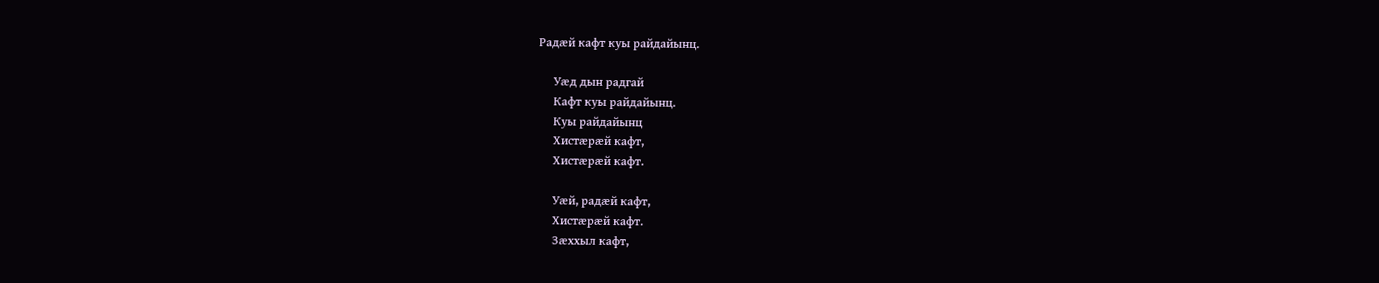Радæй кафт куы райдайынц.

     Уæд дын радгай
     Кафт куы райдайынц.
     Куы райдайынц
     Хистæрæй кафт,
     Хистæрæй кафт.

     Уæй, радæй кафт,
     Хистæрæй кафт.
     Зæххыл кафт,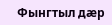Фынгтыл дæр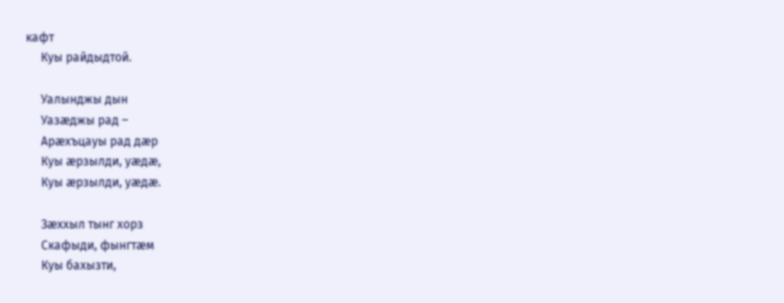кафт
     Куы райдыдтой.

     Уалынджы дын
     Уазæджы рад –
     Арæхъцауы рад дæр
     Куы æрзылди, уæдæ,
     Куы æрзылди, уæдæ.

     Зæххыл тынг хорз
     Скафыди, фынгтæм
     Куы бахызти,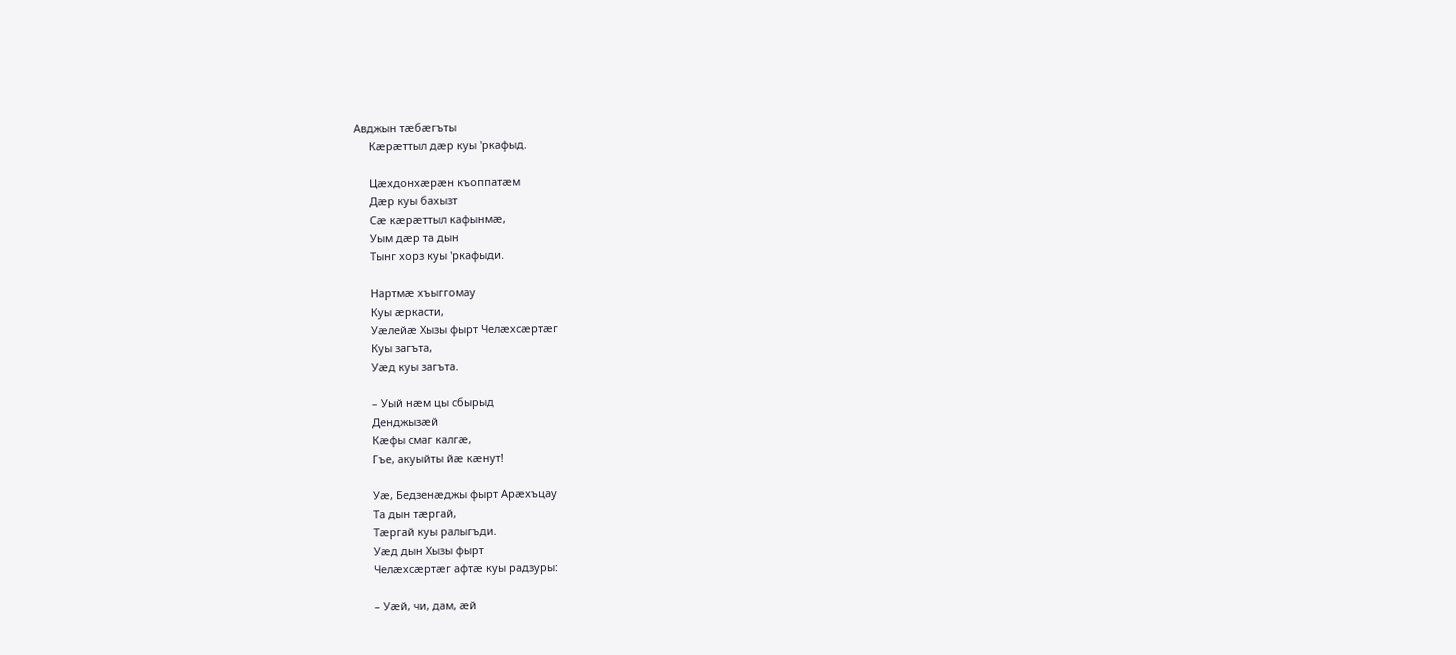Авджын тæбæгъты
     Кæрæттыл дæр куы 'ркафыд.

     Цæхдонхæрæн къоппатæм
     Дæр куы бахызт
     Сæ кæрæттыл кафынмæ,
     Уым дæр та дын
     Тынг хорз куы 'ркафыди.

     Нартмæ хъыггомау
     Куы æркасти,
     Уæлейæ Хызы фырт Челæхсæртæг
     Куы загъта,
     Уæд куы загъта.

     – Уый нæм цы сбырыд
     Денджызæй
     Кæфы смаг калгæ,
     Гъе, акуыйты йæ кæнут!

     Уæ, Бедзенæджы фырт Арæхъцау
     Та дын тæргай,
     Тæргай куы ралыгъди.
     Уæд дын Хызы фырт
     Челæхсæртæг афтæ куы радзуры:

     – Уæй, чи, дам, æй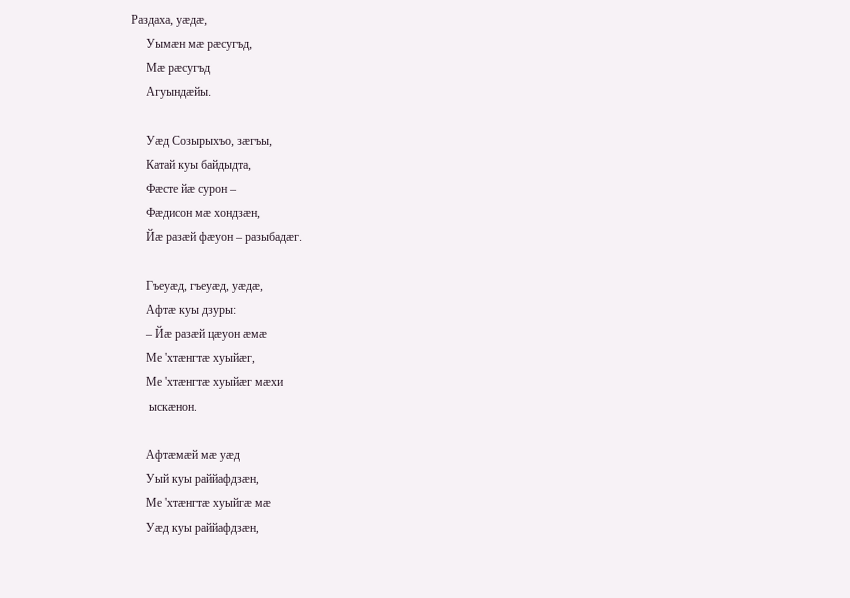Раздаха, уæдæ,
     Уымæн мæ рæсугъд,
     Мæ рæсугъд
     Агуындæйы.

     Уæд Созырыхъо, зæгъы,
     Катай куы байдыдта,
     Фæсте йæ сурон –
     Фæдисон мæ хондзæн,
     Йæ разæй фæуон – разыбадæг.

     Гъеуæд, гъеуæд, уæдæ,
     Афтæ куы дзуры:
     – Йæ разæй цæуон æмæ
     Ме 'хтæнгтæ хуыйæг,
     Ме 'хтæнгтæ хуыйæг мæхи
      ыскæнон.

     Афтæмæй мæ уæд
     Уый куы раййафдзæн,
     Ме 'хтæнгтæ хуыйгæ мæ
     Уæд куы раййафдзæн,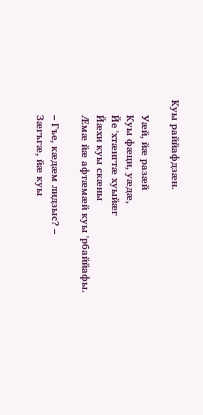Куы раййафдзæн.

     Уæй, йæ разæй
     Куы фæци, уæдæ,
     Йе 'хтæнгтæ хуыйæг
     Йæхи куы скæны
     Æмæ йæ афтæмæй куы 'рбаййафы.

     – Гъе, кæдæм лидзыс? –
     Зæгъгæ, йæ куы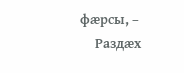фæрсы, –
     Раздæх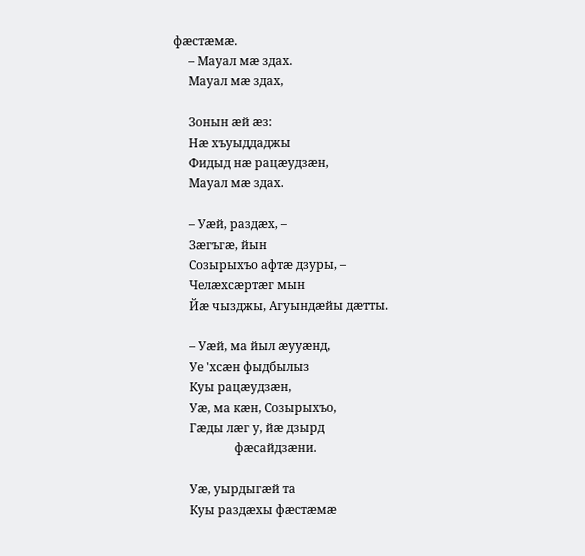фæстæмæ.
     – Мауал мæ здах.
     Мауал мæ здах,

     Зонын æй æз:
     Нæ хъуыддаджы
     Фидыд нæ рацæудзæн,
     Мауал мæ здах.

     – Уæй, раздæх, –
     Зæгъгæ, йын
     Созырыхъо афтæ дзуры, –
     Челæхсæртæг мын
     Йæ чызджы, Агуындæйы дæтты.

     – Уæй, ма йыл æууæнд,
     Уе 'хсæн фыдбылыз
     Куы рацæудзæн,
     Уæ, ма кæн, Созырыхъо,
     Гæды лæг у, йæ дзырд
                    фæсайдзæни.

     Уæ, уырдыгæй та
     Куы раздæхы фæстæмæ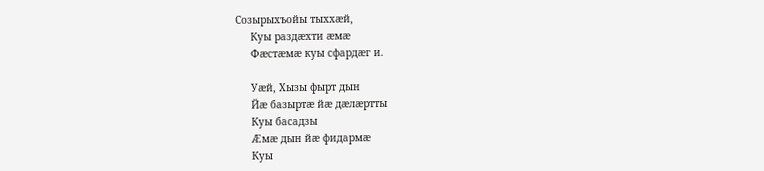Созырыхъойы тыххæй,
     Куы раздæхти æмæ
     Фæстæмæ куы сфардæг и.

     Уæй, Хызы фырт дын
     Йæ базыртæ йæ дæлæртты
     Куы басадзы
     Æмæ дын йæ фидармæ
     Куы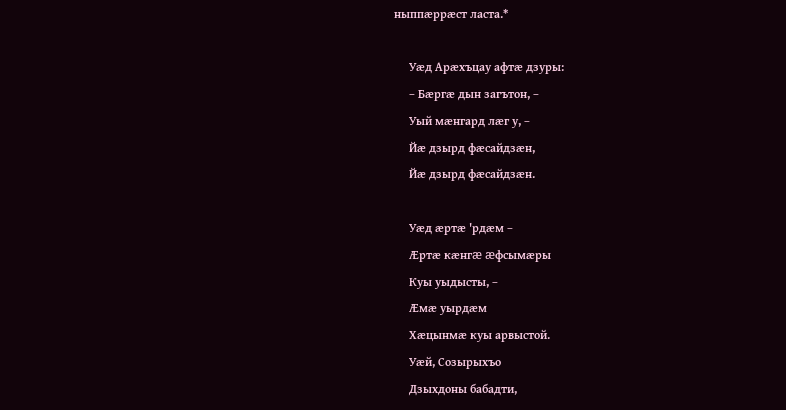ныппæррæст ласта.*

     Уæд Арæхъцау афтæ дзуры:
     – Бæргæ дын загътон, –
     Уый мæнгард лæг у, –
     Йæ дзырд фæсайдзæн,
     Йæ дзырд фæсайдзæн.

     Уæд æртæ 'рдæм –
     Æртæ кæнгæ æфсымæры
     Куы уыдысты, –
     Æмæ уырдæм
     Хæцынмæ куы арвыстой.
     Уæй, Созырыхъо
     Дзыхдоны бабадти,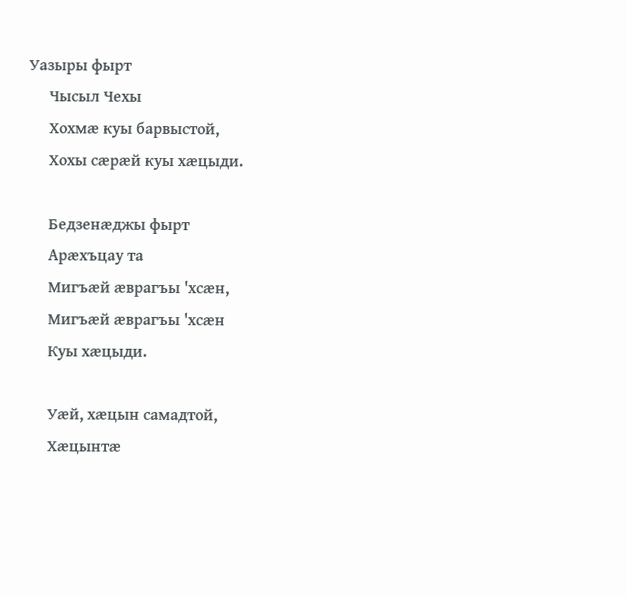Уазыры фырт
     Чысыл Чехы
     Хохмæ куы барвыстой,
     Хохы сæрæй куы хæцыди.

     Бедзенæджы фырт
     Арæхъцау та
     Мигъæй æврагъы 'хсæн,
     Мигъæй æврагъы 'хсæн
     Куы хæцыди.

     Уæй, хæцын самадтой,
     Хæцынтæ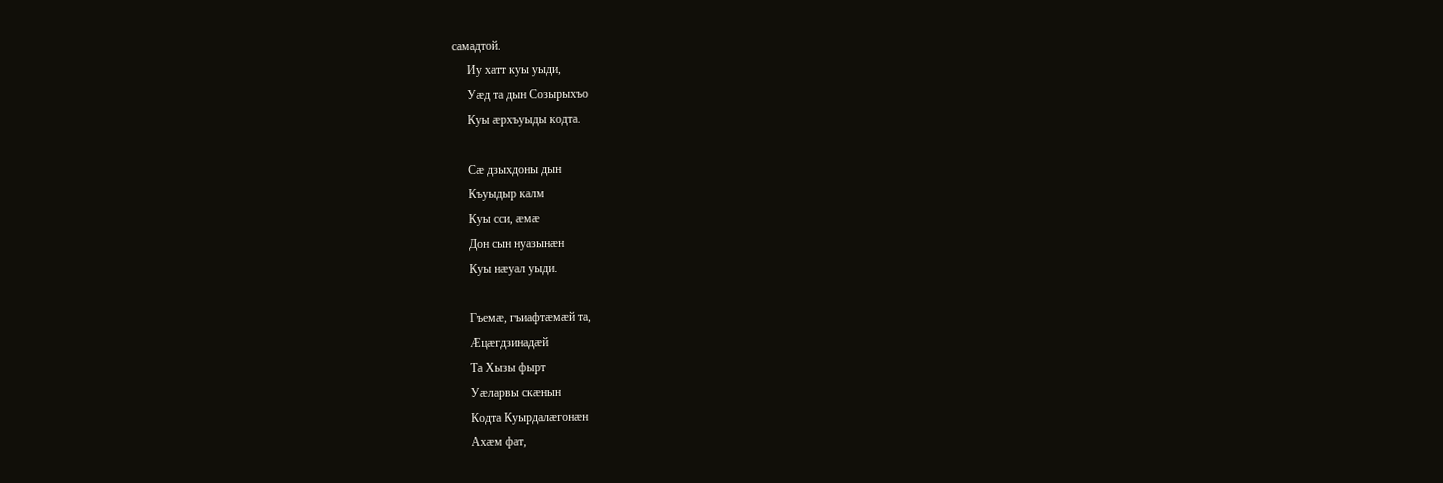самадтой.
     Иу хатт куы уыди,
     Уæд та дын Созырыхъо
     Куы æрхъуыды кодта.

     Сæ дзыхдоны дын
     Къуыдыр калм
     Куы сси, æмæ
     Дон сын нуазынæн
     Куы нæуал уыди.

     Гъемæ, гъиафтæмæй та,
     Æцæгдзинадæй
     Та Хызы фырт
     Уæларвы скæнын
     Кодта Куырдалæгонæн
     Ахæм фат,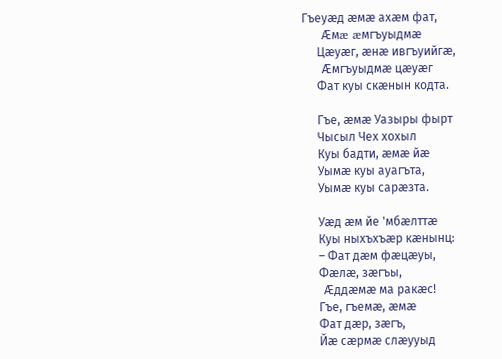Гъеуæд æмæ ахæм фат,
     Æмæ æмгъуыдмæ
     Цæуæг, æнæ ивгъуийгæ,
     Æмгъуыдмæ цæуæг
     Фат куы скæнын кодта.

     Гъе, æмæ Уазыры фырт
     Чысыл Чех хохыл
     Куы бадти, æмæ йæ
     Уымæ куы ауагъта,
     Уымæ куы сарæзта.

     Уæд æм йе 'мбæлттæ
     Куы ныхъхъæр кæнынц:
     – Фат дæм фæцæуы,
     Фæлæ, зæгъы,
     Æддæмæ ма ракæс!
     Гъе, гъемæ, æмæ
     Фат дæр, зæгъ,
     Йæ сæрмæ слæууыд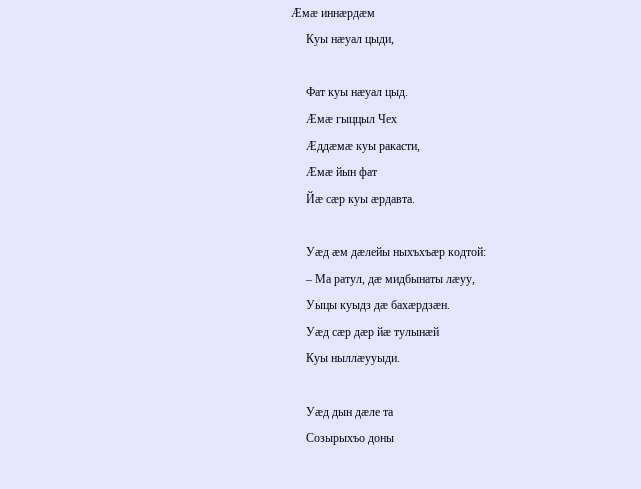Æмæ иннæрдæм
     Куы нæуал цыди,

     Фат куы нæуал цыд.
     Æмæ гыццыл Чех
     Æддæмæ куы ракасти,
     Æмæ йын фат
     Йæ сæр куы æрдавта.

     Уæд æм дæлейы ныхъхъæр кодтой:
     – Ма ратул, дæ мидбынаты лæуу,
     Уыцы куыдз дæ бахæрдзæн.
     Уæд сæр дæр йæ тулынæй
     Куы ныллæууыди.

     Уæд дын дæле та
     Созырыхъо доны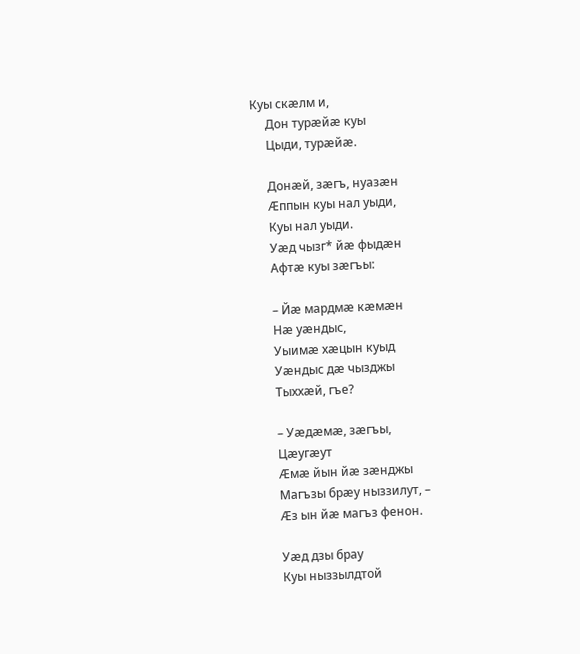Куы скæлм и,
     Дон турæйæ куы
     Цыди, турæйæ.

     Донæй, зæгъ, нуазæн
     Æппын куы нал уыди,
     Куы нал уыди.
     Уæд чызг* йæ фыдæн
     Афтæ куы зæгъы:

     – Йæ мардмæ кæмæн
     Нæ уæндыс,
     Уыимæ хæцын куыд
     Уæндыс дæ чызджы
     Тыххæй, гъе?

     – Уæдæмæ, зæгъы,
     Цæугæут
     Æмæ йын йæ зæнджы
     Магъзы брæу ныззилут, –
     Æз ын йæ магъз фенон.

     Уæд дзы брау
     Куы ныззылдтой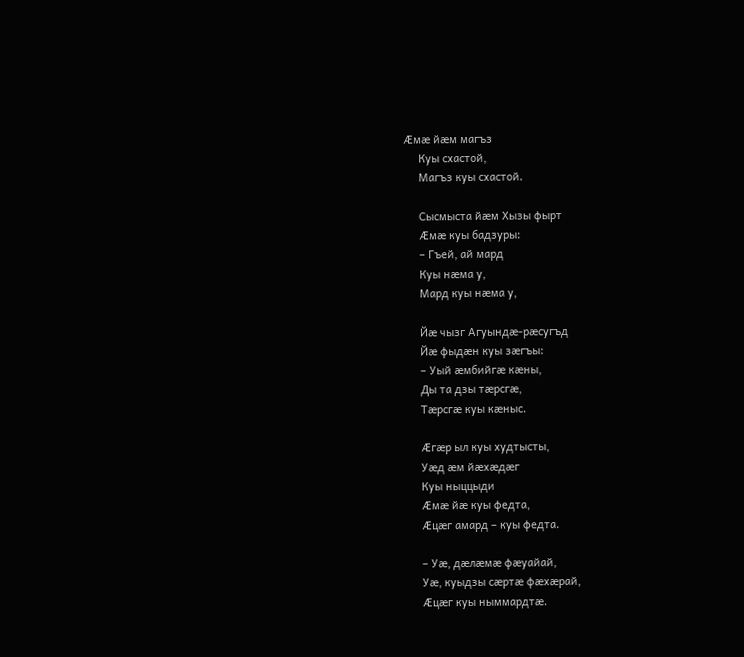Æмæ йæм магъз
     Куы схастой,
     Магъз куы схастой.

     Сысмыста йæм Хызы фырт
     Æмæ куы бадзуры:
     – Гъей, ай мард
     Куы нæма у,
     Мард куы нæма у,

     Йæ чызг Агуындæ-рæсугъд
     Йæ фыдæн куы зæгъы:
     – Уый æмбийгæ кæны,
     Ды та дзы тæрсгæ,
     Тæрсгæ куы кæныс.

     Æгæр ыл куы худтысты,
     Уæд æм йæхæдæг
     Куы ныццыди
     Æмæ йæ куы федта,
     Æцæг амард – куы федта.

     – Уæ, дæлæмæ фæуайай,
     Уæ, куыдзы сæртæ фæхæрай,
     Æцæг куы ныммардтæ.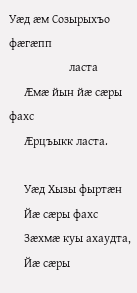Уæд æм Созырыхъо фæгæпп
                    ласта
     Æмæ йын йæ сæры фахс
     Æрцъыкк ласта.

     Уæд Хызы фыртæн
     Йæ сæры фахс
     Зæхмæ куы ахаудта,
     Йæ сæры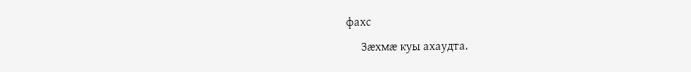фахс
     Зæхмæ куы ахаудта.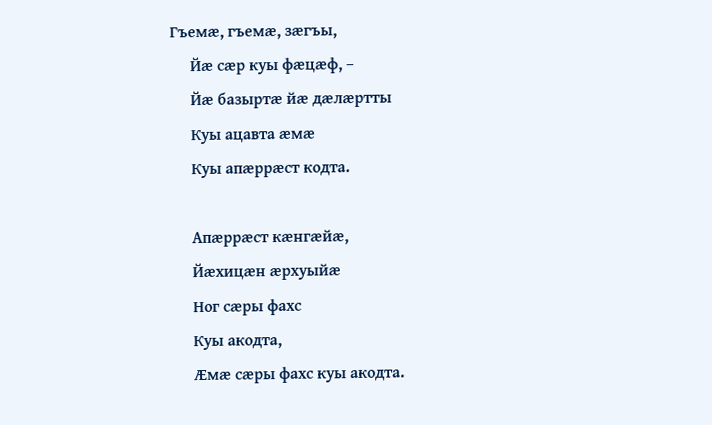Гъемæ, гъемæ, зæгъы,
     Йæ сæр куы фæцæф, –
     Йæ базыртæ йæ дæлæртты
     Куы ацавта æмæ
     Куы апæррæст кодта.

     Апæррæст кæнгæйæ,
     Йæхицæн æрхуыйæ
     Ног сæры фахс
     Куы акодта,
     Æмæ сæры фахс куы акодта.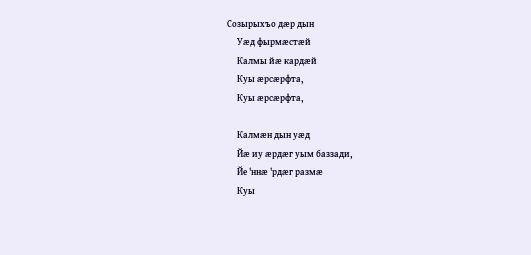Созырыхъо дæр дын
     Уæд фырмæстæй
     Калмы йæ кардæй
     Куы æрсæрфта,
     Куы æрсæрфта,

     Калмæн дын уæд
     Йæ иу æрдæг уым баззади,
     Йе 'ннæ 'рдæг размæ
     Куы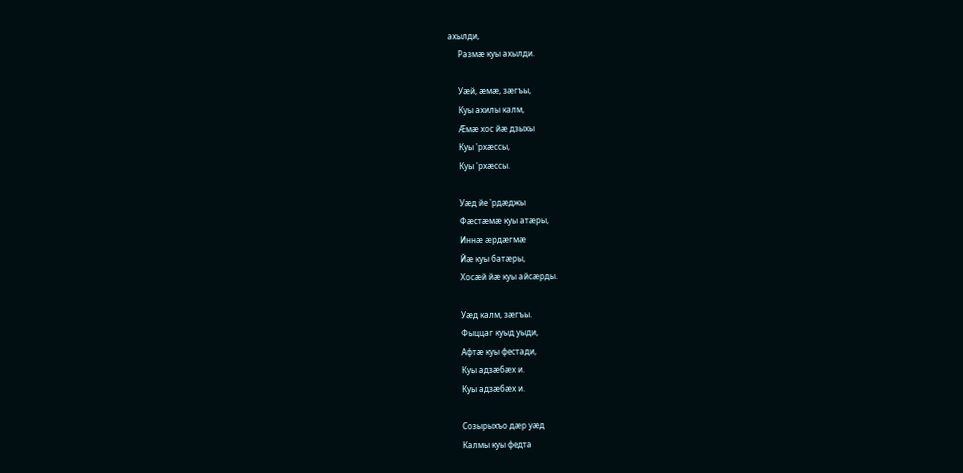ахылди,
     Размæ куы ахылди.

     Уæй, æмæ, зæгъы,
     Куы ахилы калм,
     Æмæ хос йæ дзыхы
     Куы 'рхæссы,
     Куы 'рхæссы.

     Уæд йе 'рдæджы
     Фæстæмæ куы атæры,
     Иннæ æрдæгмæ
     Йæ куы батæры,
     Хосæй йæ куы айсæрды.

     Уæд калм, зæгъы.
     Фыццаг куыд уыди,
     Афтæ куы фестади,
     Куы адзæбæх и.
     Куы адзæбæх и.

     Созырыхъо дæр уæд
     Калмы куы федта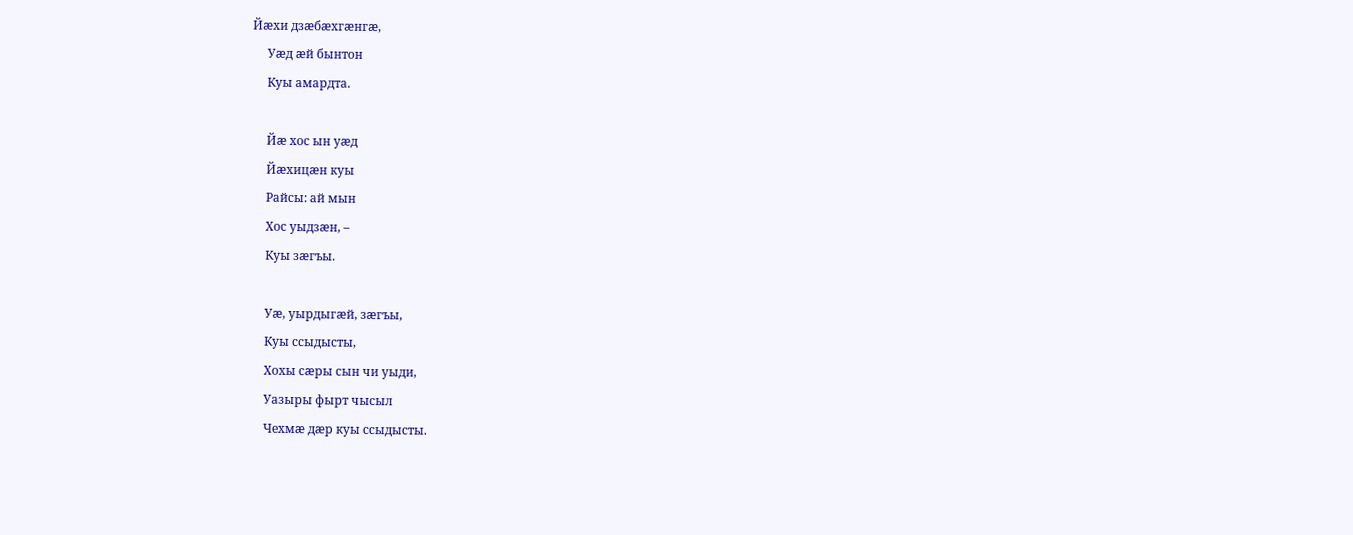Йæхи дзæбæхгæнгæ,
     Уæд æй бынтон
     Куы амардта.

     Йæ хос ын уæд
     Йæхицæн куы
     Райсы: ай мын
     Хос уыдзæн, –
     Куы зæгъы.

     Уæ, уырдыгæй, зæгъы,
     Куы ссыдысты,
     Хохы сæры сын чи уыди,
     Уазыры фырт чысыл
     Чехмæ дæр куы ссыдысты.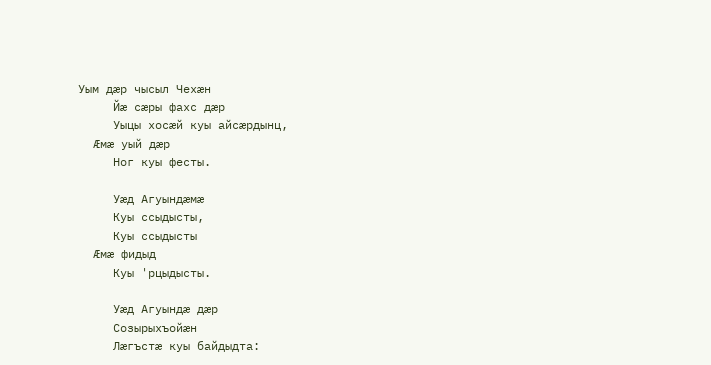Уым дæр чысыл Чехæн
     Йæ сæры фахс дæр
     Уыцы хосæй куы айсæрдынц,
     Æмæ уый дæр
     Ног куы фесты.

     Уæд Агуындæмæ
     Куы ссыдысты,
     Куы ссыдысты
     Æмæ фидыд
     Куы 'рцыдысты.

     Уæд Агуындæ дæр
     Созырыхъойæн
     Лæгъстæ куы байдыдта: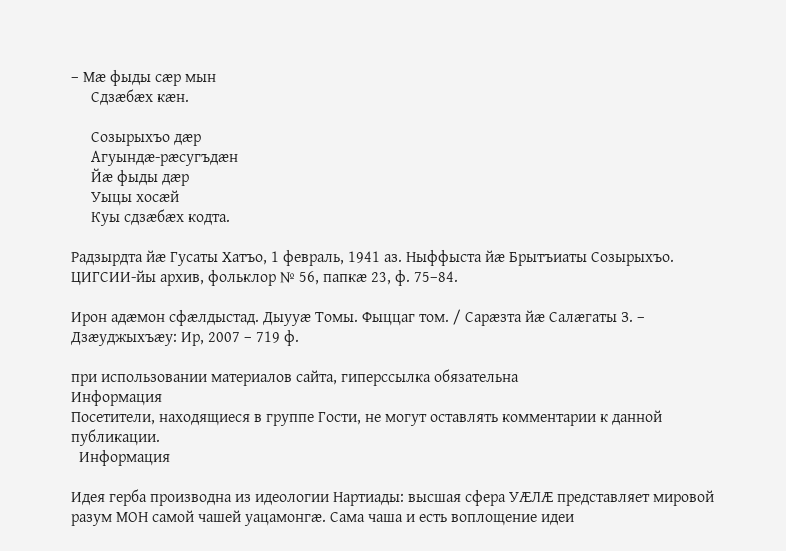– Мæ фыды сæр мын
     Сдзæбæх кæн.

     Созырыхъо дæр
     Агуындæ-рæсугъдæн
     Йæ фыды дæр
     Уыцы хосæй
     Куы сдзæбæх кодта.

Радзырдта йæ Гусаты Хатъо, 1 февраль, 1941 аз. Ныффыста йæ Брытъиаты Созырыхъо.
ЦИГСИИ-йы архив, фольклор № 56, папкæ 23, ф. 75–84.

Ирон адæмон сфæлдыстад. Дыууæ Томы. Фыццаг том. / Сарæзта йæ Салæгаты З. – Дзæуджыхъæу: Ир, 2007 – 719 ф.

при использовании материалов сайта, гиперссылка обязательна
Информация
Посетители, находящиеся в группе Гости, не могут оставлять комментарии к данной публикации.
  Информация

Идея герба производна из идеологии Нартиады: высшая сфера УÆЛÆ представляет мировой разум МОН самой чашей уацамонгæ. Сама чаша и есть воплощение идеи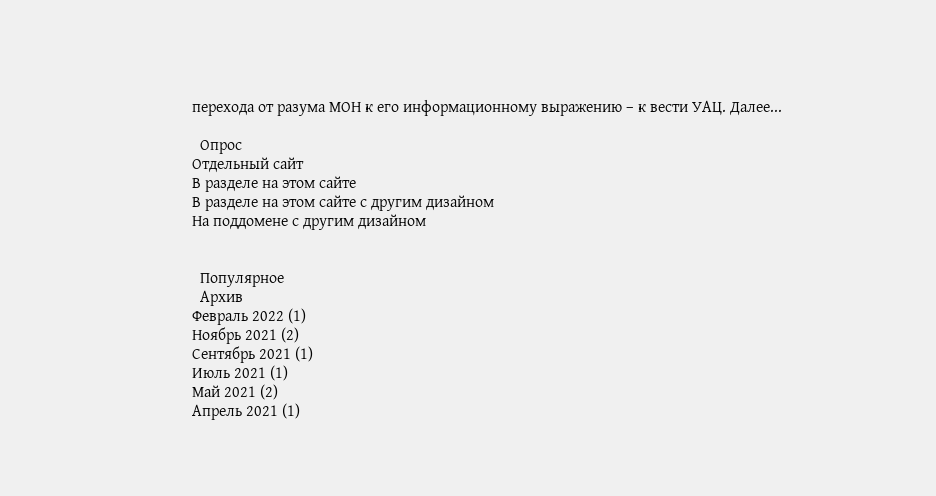перехода от разума МОН к его информационному выражению – к вести УАЦ. Далее...

  Опрос
Отдельный сайт
В разделе на этом сайте
В разделе на этом сайте с другим дизайном
На поддомене с другим дизайном


  Популярное
  Архив
Февраль 2022 (1)
Ноябрь 2021 (2)
Сентябрь 2021 (1)
Июль 2021 (1)
Май 2021 (2)
Апрель 2021 (1)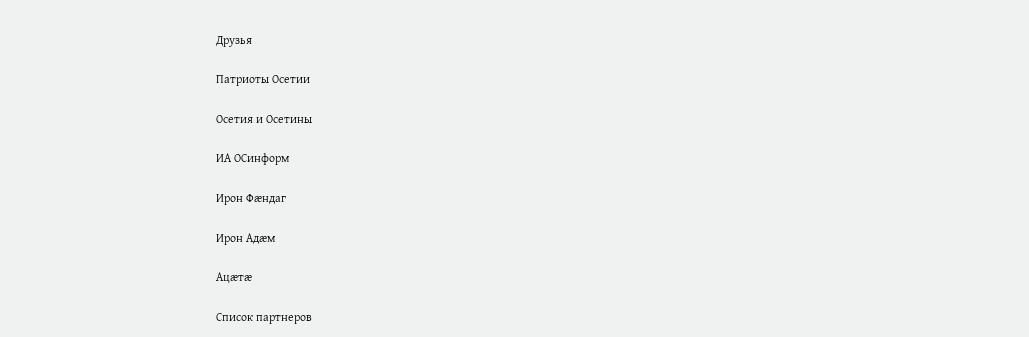Друзья

Патриоты Осетии

Осетия и Осетины

ИА ОСинформ

Ирон Фæндаг

Ирон Адæм

Ацæтæ

Список партнеров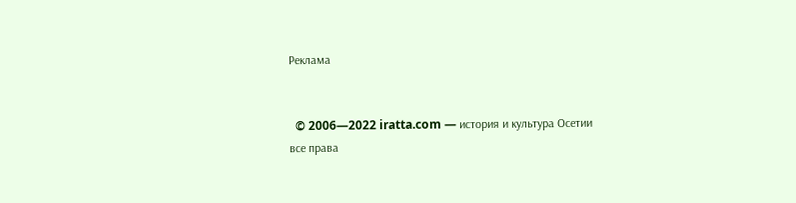Реклама


  © 2006—2022 iratta.com — история и культура Осетии
все права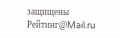защищены
Рейтинг@Mail.ru